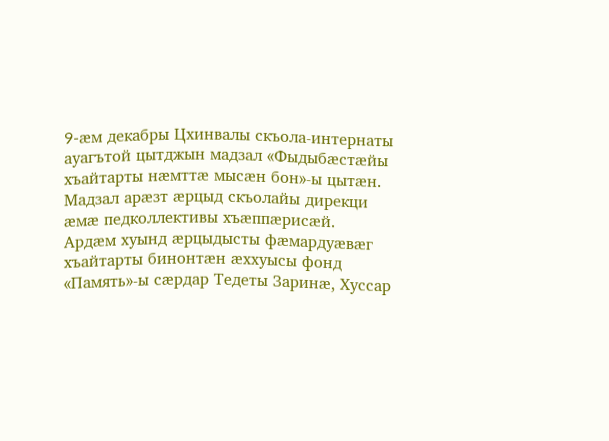9-æм декабры Цхинвалы скъола-интернаты ауагътой цытджын мадзал «Фыдыбæстæйы хъайтарты нæмттæ мысæн бон»-ы цытæн. Мадзал арæзт æрцыд скъолайы дирекци æмæ педколлективы хъæппæрисæй.  Ардæм хуынд æрцыдысты фæмардуæвæг хъайтарты бинонтæн æххуысы фонд «Память»-ы сæрдар Тедеты Заринæ, Хуссар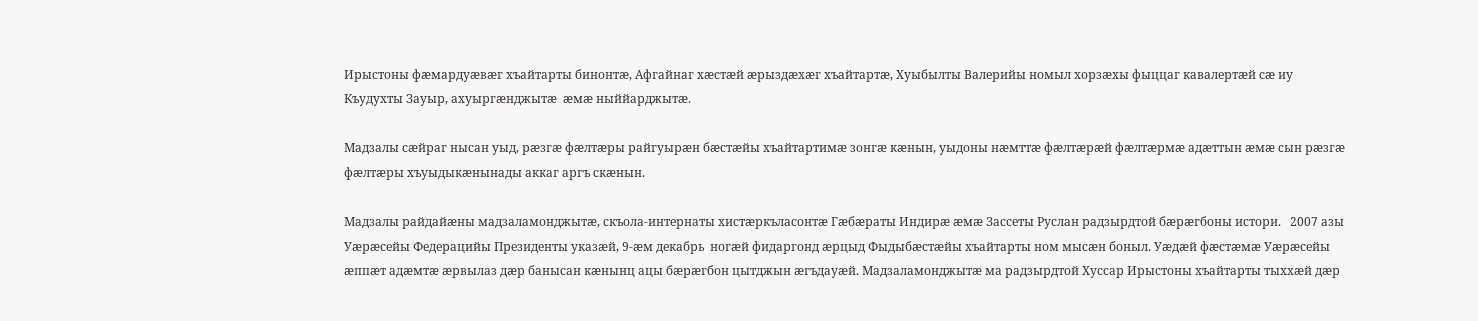Ирыстоны фæмардуæвæг хъайтарты бинонтæ, Афгайнаг хæстæй æрыздæхæг хъайтартæ, Хуыбылты Валерийы номыл хорзæхы фыццаг кавалертæй сæ иу Къудухты Зауыр, ахуыргæнджытæ  æмæ ныййарджытæ.

Мадзалы сæйраг нысан уыд, рæзгæ фæлтæры райгуырæн бæстæйы хъайтартимæ зонгæ кæнын, уыдоны нæмттæ фæлтæрæй фæлтæрмæ адæттын æмæ сын рæзгæ фæлтæры хъуыдыкæнынады аккаг аргъ скæнын.

Мадзалы райдайæны мадзаламонджытæ, скъола-интернаты хистæркъласонтæ Гæбæраты Индирæ æмæ Зассеты Руслан радзырдтой бæрæгбоны истори.   2007 азы Уæрæсейы Федерацийы Президенты указæй, 9-æм декабрь  ногæй фидаргонд æрцыд Фыдыбæстæйы хъайтарты ном мысæн боныл. Уæдæй фæстæмæ Уæрæсейы æппæт адæмтæ æрвылаз дæр банысан кæнынц ацы бæрæгбон цытджын æгъдауæй. Мадзаламонджытæ ма радзырдтой Хуссар Ирыстоны хъайтарты тыххæй дæр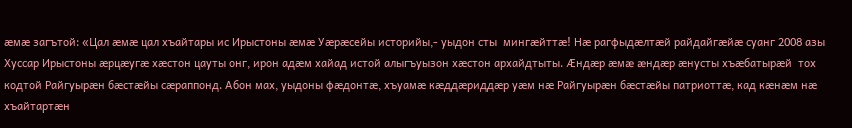æмæ загътой: «Цал æмæ цал хъайтары ис Ирыстоны æмæ Уæрæсейы историйы,- уыдон сты  мингæйттæ! Нæ рагфыдæлтæй райдайгæйæ суанг 2008 азы Хуссар Ирыстоны æрцæугæ хæстон цауты онг, ирон адæм хайад истой алыгъуызон хæстон архайдтыты. Æндæр æмæ æндæр æнусты хъæбатырæй  тох кодтой Райгуырæн бæстæйы сæраппонд. Абон мах, уыдоны фæдонтæ, хъуамæ кæддæриддæр уæм нæ Райгуырæн бæстæйы патриоттæ, кад кæнæм нæ хъайтартæн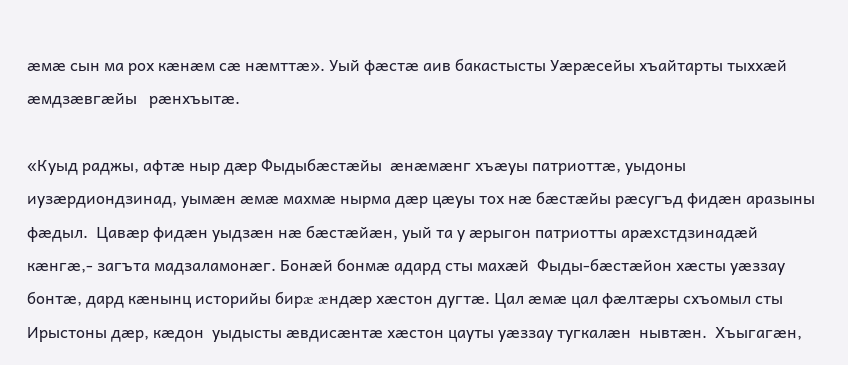æмæ сын ма рох кæнæм сæ нæмттæ». Уый фæстæ аив бакастысты Уæрæсейы хъайтарты тыххæй æмдзæвгæйы   рæнхъытæ.

«Куыд раджы, афтæ ныр дæр Фыдыбæстæйы  æнæмæнг хъæуы патриоттæ, уыдоны иузæрдиондзинад, уымæн æмæ махмæ нырма дæр цæуы тох нæ бæстæйы рæсугъд фидæн аразыны  фæдыл.  Цавæр фидæн уыдзæн нæ бæстæйæн, уый та у æрыгон патриотты арæхстдзинадæй кæнгæ,- загъта мадзаламонæг. Бонæй бонмæ адард сты махæй  Фыды-бæстæйон хæсты уæззау бонтæ, дард кæнынц историйы бирæ æндæр хæстон дугтæ. Цал æмæ цал фæлтæры схъомыл сты  Ирыстоны дæр, кæдон  уыдысты æвдисæнтæ хæстон цауты уæззау тугкалæн  нывтæн.  Хъыгагæн,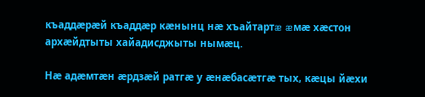къаддæрæй къаддæр кæнынц нæ хъайтартæ æмæ хæстон архæйдтыты хайадисджыты нымæц.

Нæ адæмтæн æрдзæй ратгæ у æнæбасæтгæ тых, кæцы йæхи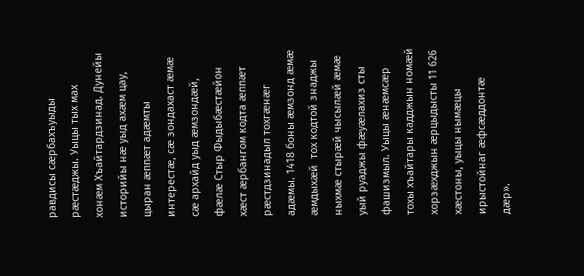равдисы сæрбахъуыды рæстæджы. Уыцы тых мах хонæм Хъайтардзинад. Дунейы историйы нæ уыд ахæм цау, цыран æппæт адæмты интерестæ, сæ зондахаст æмæ сæ архайд уыд æмзондæй,  фæлæ Стыр Фыдыбæстæйон хæст æрбангом кодта æппæт рæстдзинадыл тохгæнæг адæмы. 1418 боны æмзонд æмæ æмдыхæй  тох кодтой знаджы ныхмæ стырæй чысылæй æмæ уый руаджы фæуæлахиз сты фашизмыл. Уыцы æнæмсæр тохы хъайтары кадджын номæй хорзæхджын æрцыдысты 11 626 хæстоны, уыцы нымæцы ирыстойнаг æфсæддонтæ дæр».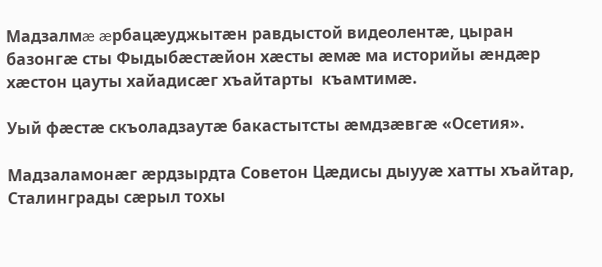Мадзалмæ æрбацæуджытæн равдыстой видеолентæ, цыран базонгæ сты Фыдыбæстæйон хæсты æмæ ма историйы æндæр хæстон цауты хайадисæг хъайтарты  къамтимæ.

Уый фæстæ скъоладзаутæ бакастытсты æмдзæвгæ «Осетия».

Мадзаламонæг æрдзырдта Советон Цæдисы дыууæ хатты хъайтар, Сталинграды сæрыл тохы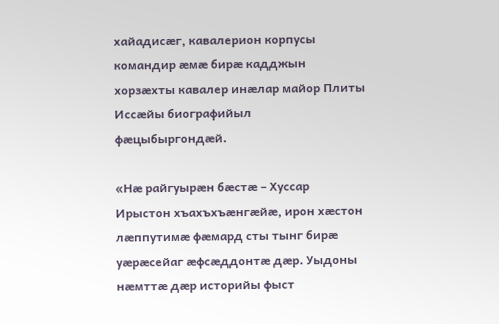хайадисæг, кавалерион корпусы командир æмæ бирæ кадджын хорзæхты кавалер инæлар майор Плиты Иссæйы биографийыл фæцыбыргондæй.

«Нæ райгуырæн бæстæ – Хуссар Ирыстон хъахъхъæнгæйæ, ирон хæстон лæппутимæ фæмард сты тынг бирæ уæрæсейаг æфсæддонтæ дæр. Уыдоны нæмттæ дæр историйы фыст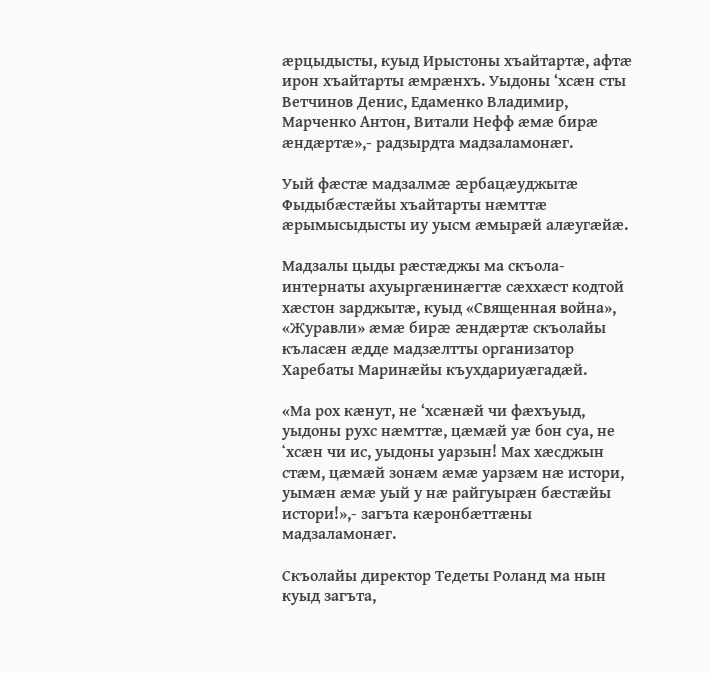æрцыдысты, куыд Ирыстоны хъайтартæ, афтæ ирон хъайтарты æмрæнхъ. Уыдоны ‘хсæн сты Ветчинов Денис, Едаменко Владимир, Марченко Антон, Витали Нефф æмæ бирæ æндæртæ»,- радзырдта мадзаламонæг.

Уый фæстæ мадзалмæ æрбацæуджытæ Фыдыбæстæйы хъайтарты нæмттæ æрымысыдысты иу уысм æмырæй алæугæйæ.

Мадзалы цыды рæстæджы ма скъола-интернаты ахуыргæнинæгтæ сæххæст кодтой хæстон зарджытæ, куыд «Священная война», «Журавли» æмæ бирæ æндæртæ скъолайы къласæн æдде мадзæлтты организатор Харебаты Маринæйы къухдариуæгадæй.

«Ма рох кæнут, не ‘хсæнæй чи фæхъуыд, уыдоны рухс нæмттæ, цæмæй уæ бон суа, не ʻхсæн чи ис, уыдоны уарзын! Мах хæсджын стæм, цæмæй зонæм æмæ уарзæм нæ истори, уымæн æмæ уый у нæ райгуырæн бæстæйы истори!»,- загъта кæронбæттæны мадзаламонæг.

Скъолайы директор Тедеты Роланд ма нын куыд загъта,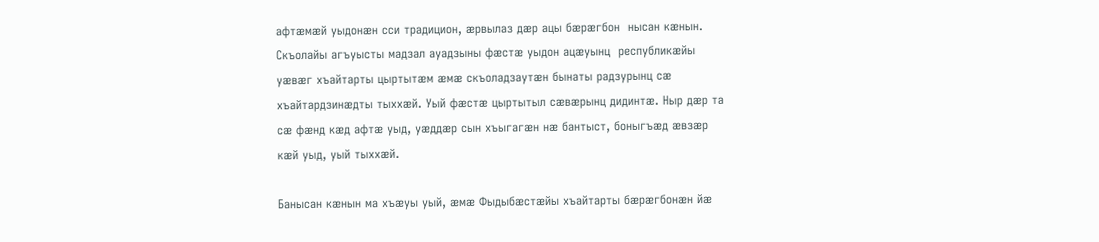афтæмæй уыдонæн сси традицион, æрвылаз дæр ацы бæрæгбон  нысан кæнын. Скъолайы агъуысты мадзал ауадзыны фæстæ уыдон ацæуынц  республикæйы уæвæг хъайтарты цыртытæм æмæ скъоладзаутæн бынаты радзурынц сæ хъайтардзинæдты тыххæй. Уый фæстæ цыртытыл сæвæрынц дидинтæ. Ныр дæр та сæ фæнд кæд афтæ уыд, уæддæр сын хъыгагæн нæ бантыст, боныгъæд æвзæр кæй уыд, уый тыххæй.

Банысан кæнын ма хъæуы уый, æмæ Фыдыбæстæйы хъайтарты бæрæгбонæн йæ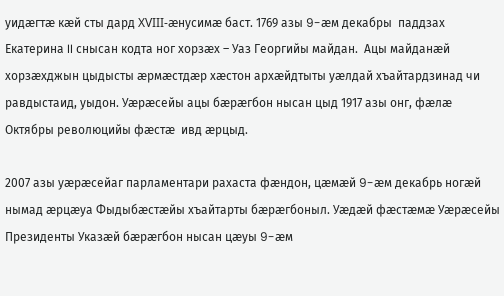уидæгтæ кæй сты дард XVIII-æнусимæ баст. 1769 азы 9-æм декабры  паддзах Екатерина II снысан кодта ног хорзæх – Уаз Георгийы майдан.  Ацы майданæй хорзæхджын цыдысты æрмæстдæр хæстон архæйдтыты уæлдай хъайтардзинад чи равдыстаид, уыдон. Уæрæсейы ацы бæрæгбон нысан цыд 1917 азы онг, фæлæ Октябры революцийы фæстæ  ивд æрцыд.

2007 азы уæрæсейаг парламентари рахаста фæндон, цæмæй 9-æм декабрь ногæй нымад æрцæуа Фыдыбæстæйы хъайтарты бæрæгбоныл. Уæдæй фæстæмæ Уæрæсейы Президенты Указæй бæрæгбон нысан цæуы 9-æм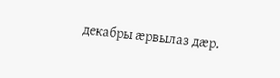декабры æрвылаз дæр.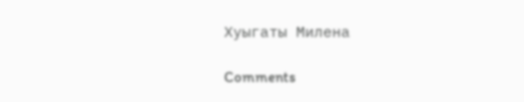Хуыгаты Милена

Comments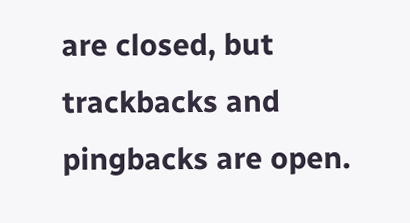are closed, but trackbacks and pingbacks are open.